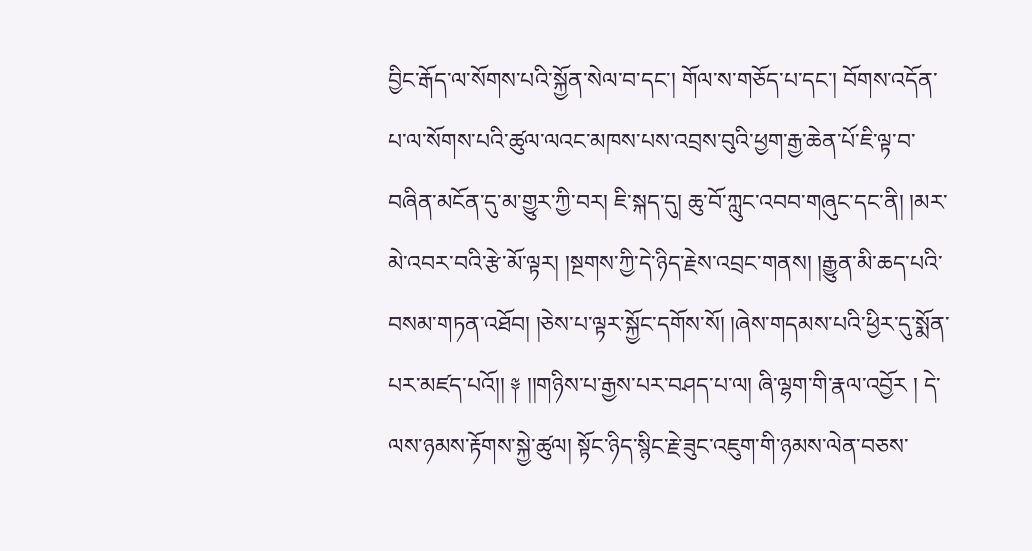བྱིང་རྒོད་ལ་སོགས་པའི་སྐྱོན་སེལ་བ་དང་། གོལ་ས་གཅོད་པ་དང་། བོགས་འདོན་པ་ལ་སོགས་པའི་ཚུལ་ལའང་མཁས་པས་འབྲས་བུའི་ཕྱག་རྒྱ་ཆེན་པོ་ཇི་ལྟ་བ་བཞིན་མངོན་དུ་མ་གྱུར་ཀྱི་བར། ཇི་སྐད་དུ། ཆུ་བོ་ཀླུང་འབབ་གཞུང་དང་ནི། །མར་མེ་འབར་བའི་རྩེ་མོ་ལྟར། །སྔགས་ཀྱི་དེ་ཉིད་རྗེས་འབྲང་གནས། །རྒྱུན་མི་ཆད་པའི་བསམ་གཏན་འཐོབ། །ཅེས་པ་ལྟར་སྐྱོང་དགོས་སོ། །ཞེས་གདམས་པའི་ཕྱིར་དུ་སྨོན་པར་མཛད་པའོ།། ༈ །།གཉིས་པ་རྒྱས་པར་བཤད་པ་ལ། ཞི་ལྷག་གི་རྣལ་འབྱོར ། དེ་ལས་ཉམས་རྟོགས་སྐྱེ་ཚུལ། སྟོང་ཉིད་སྙིང་རྗེ་ཟུང་འཇུག་གི་ཉམས་ལེན་བཅས་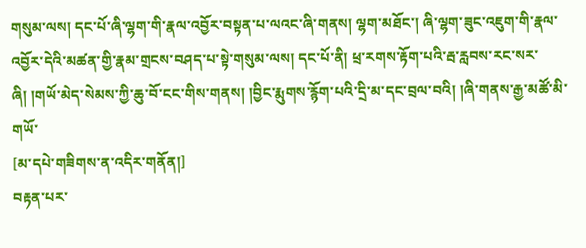གསུམ་ལས། དང་པོ་ཞི་ལྷག་གི་རྣལ་འབྱོར་བསྟན་པ་ལའང་ཞི་གནས། ལྷག་མཐོང་། ཞི་ལྷག་ཟུང་འཇུག་གི་རྣལ་འབྱོར་དེའི་མཚན་གྱི་རྣམ་གྲངས་བཤད་པ་སྟེ་གསུམ་ལས། དང་པོ་ནི། ཕྲ་རགས་རྟོག་པའི་རྦ་རླབས་རང་སར་ཞི། །གཡོ་མེད་སེམས་ཀྱི་ཆུ་བོ་ངང་གིས་གནས། །བྱིང་རྨུགས་རྙོག་པའི་དྲི་མ་དང་བྲལ་བའི། །ཞི་གནས་རྒྱ་མཚོ་མི་གཡོ་
[མ་དཔེ་གཟིགས་ན་འདིར་གནོན།]
བརྟན་པར་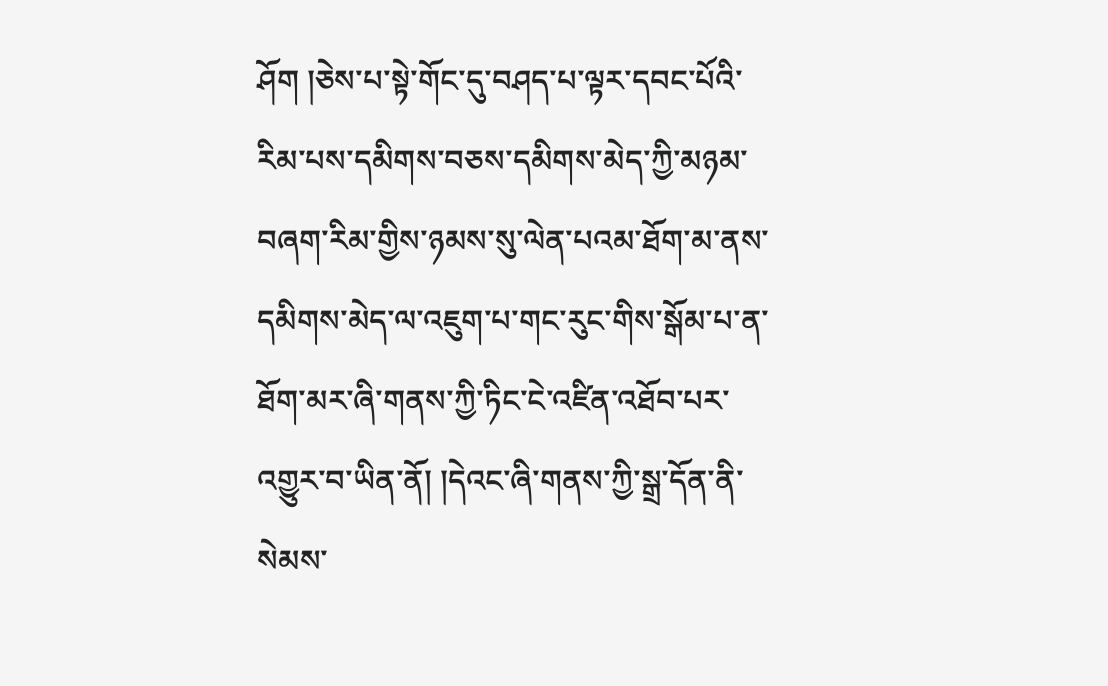ཤོག །ཅེས་པ་སྟེ་གོང་དུ་བཤད་པ་ལྟར་དབང་པོའི་རིམ་པས་དམིགས་བཅས་དམིགས་མེད་ཀྱི་མཉམ་བཞག་རིམ་གྱིས་ཉམས་སུ་ལེན་པའམ་ཐོག་མ་ནས་དམིགས་མེད་ལ་འཇུག་པ་གང་རུང་གིས་སྒོམ་པ་ན་ཐོག་མར་ཞི་གནས་ཀྱི་ཏིང་ངེ་འཛིན་འཐོབ་པར་འགྱུར་བ་ཡིན་ནོ། །དེའང་ཞི་གནས་ཀྱི་སྒྲ་དོན་ནི་སེམས་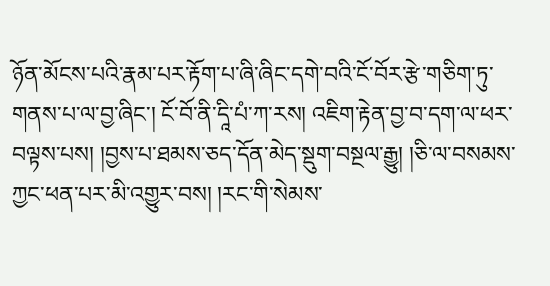ཉོན་མོངས་པའི་རྣམ་པར་རྟོག་པ་ཞི་ཞིང་དགེ་བའི་ངོ་བོར་རྩེ་གཅིག་ཏུ་གནས་པ་ལ་བྱ་ཞིང་། ངོ་བོ་ནི་དཱི་པཾ་ཀ་རས། འཇིག་རྟེན་བྱ་བ་དག་ལ་ཕར་བལྟས་པས། །བྱས་པ་ཐམས་ཅད་དོན་མེད་སྡུག་བསྔལ་རྒྱུ། །ཅི་ལ་བསམས་ཀྱང་ཕན་པར་མི་འགྱུར་བས། །རང་གི་སེམས་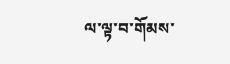ལ་ལྟ་བ་གོམས་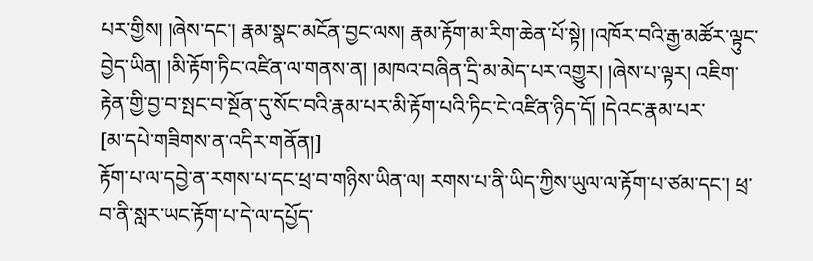པར་གྱིས། །ཞེས་དང་། རྣམ་སྣང་མངོན་བྱང་ལས། རྣམ་རྟོག་མ་རིག་ཆེན་པོ་སྟེ། །འཁོར་བའི་རྒྱ་མཚོར་ལྟུང་བྱེད་ཡིན། །མི་རྟོག་ཏིང་འཛིན་ལ་གནས་ན། །མཁའ་བཞིན་དྲི་མ་མེད་པར་འགྱུར། །ཞེས་པ་ལྟར། འཇིག་རྟེན་གྱི་བྱ་བ་སྤང་བ་སྔོན་དུ་སོང་བའི་རྣམ་པར་མི་རྟོག་པའི་ཏིང་ངེ་འཛིན་ཉིད་དོ། །དེའང་རྣམ་པར་
[མ་དཔེ་གཟིགས་ན་འདིར་གནོན།]
རྟོག་པ་ལ་དབྱེ་ན་རགས་པ་དང་ཕྲ་བ་གཉིས་ཡིན་ལ། རགས་པ་ནི་ཡིད་ཀྱིས་ཡུལ་ལ་རྟོག་པ་ཙམ་དང་། ཕྲ་བ་ནི་སླར་ཡང་རྟོག་པ་དེ་ལ་དཔྱོད་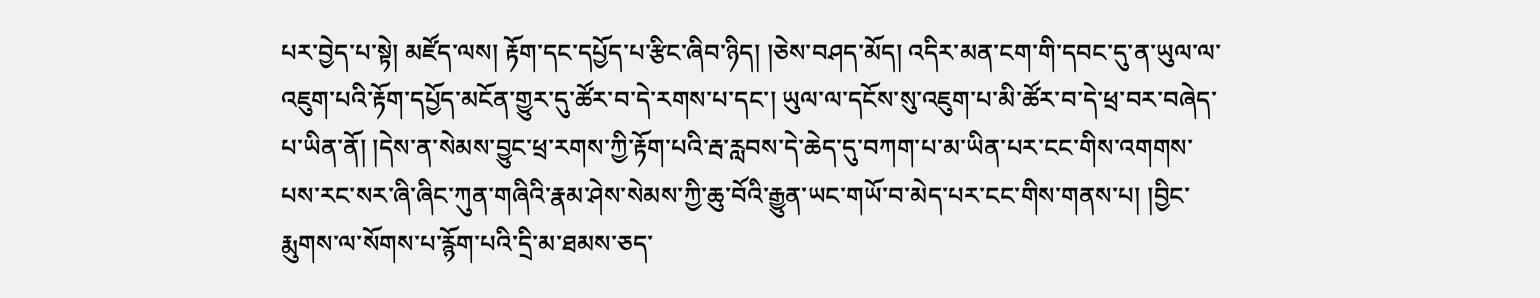པར་བྱེད་པ་སྟེ། མཛོད་ལས། རྟོག་དང་དཔྱོད་པ་རྩིང་ཞིབ་ཉིད། །ཅེས་བཤད་མོད། འདིར་མན་ངག་གི་དབང་དུ་ན་ཡུལ་ལ་འཇུག་པའི་རྟོག་དཔྱོད་མངོན་གྱུར་དུ་ཚོར་བ་དེ་རགས་པ་དང་། ཡུལ་ལ་དངོས་སུ་འཇུག་པ་མི་ཚོར་བ་དེ་ཕྲ་བར་བཞེད་པ་ཡིན་ནོ། །དེས་ན་སེམས་བྱུང་ཕྲ་རགས་ཀྱི་རྟོག་པའི་རྦ་རླབས་དེ་ཆེད་དུ་བཀག་པ་མ་ཡིན་པར་ངང་གིས་འགགས་པས་རང་སར་ཞི་ཞིང་ཀུན་གཞིའི་རྣམ་ཤེས་སེམས་ཀྱི་ཆུ་བོའི་རྒྱུན་ཡང་གཡོ་བ་མེད་པར་ངང་གིས་གནས་པ། །བྱིང་རྨུགས་ལ་སོགས་པ་རྙོག་པའི་དྲི་མ་ཐམས་ཅད་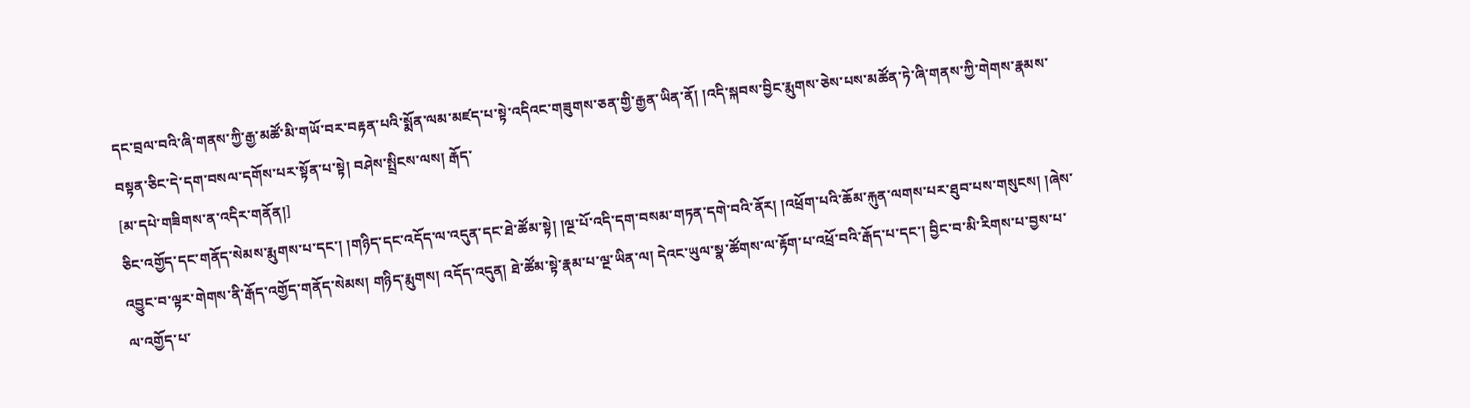དང་བྲལ་བའི་ཞི་གནས་ཀྱི་རྒྱ་མཚོ་མི་གཡོ་བར་བརྟན་པའི་སྨོན་ལམ་མཛད་པ་སྟེ་འདིའང་གཟུགས་ཅན་གྱི་རྒྱན་ཡིན་ནོ། །འདི་སྐབས་བྱིང་རྨུགས་ཅེས་པས་མཚོན་ཏེ་ཞི་གནས་ཀྱི་གེགས་རྣམས་བསྟན་ཅིང་དེ་དག་བསལ་དགོས་པར་སྟོན་པ་སྟེ། བཤེས་སྤྲིངས་ལས། རྒོད་
[མ་དཔེ་གཟིགས་ན་འདིར་གནོན།]
ཅིང་འགྱོད་དང་གནོད་སེམས་རྨུགས་པ་དང་། །གཉིད་དང་འདོད་ལ་འདུན་དང་ཐེ་ཚོམ་སྟེ། །ལྔ་པོ་འདི་དག་བསམ་གཏན་དགེ་བའི་ནོར། །འཕྲོག་པའི་ཆོམ་རྐུན་ལགས་པར་ཐུབ་པས་གསུངས། །ཞེས་འབྱུང་བ་ལྟར་གེགས་ནི་རྒོད་འགྱོད་གནོད་སེམས། གཉིད་རྨུགས། འདོད་འདུན། ཐེ་ཚོམ་སྟེ་རྣམ་པ་ལྔ་ཡིན་ལ། དེའང་ཡུལ་སྣ་ཚོགས་ལ་རྟོག་པ་འཕྲོ་བའི་རྒོད་པ་དང་། བྱིང་བ་མི་རིགས་པ་བྱས་པ་ལ་འགྱོད་པ་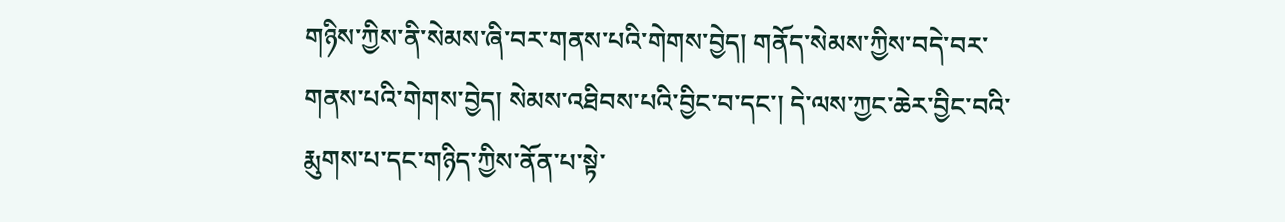གཉིས་ཀྱིས་ནི་སེམས་ཞི་བར་གནས་པའི་གེགས་བྱེད། གནོད་སེམས་ཀྱིས་བདེ་བར་གནས་པའི་གེགས་བྱེད། སེམས་འཐིབས་པའི་བྱིང་བ་དང་། དེ་ལས་ཀྱང་ཆེར་བྱིང་བའི་རྨུགས་པ་དང་གཉིད་ཀྱིས་ནོན་པ་སྟེ་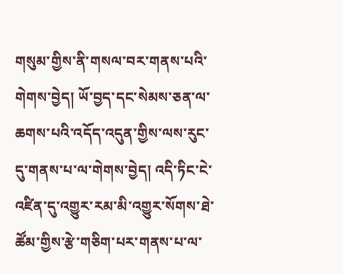གསུམ་གྱིས་ནི་གསལ་བར་གནས་པའི་གེགས་བྱེད། ཡོ་བྱད་དང་སེམས་ཅན་ལ་ཆགས་པའི་འདོད་འདུན་གྱིས་ལས་རུང་དུ་གནས་པ་ལ་གེགས་བྱེད། འདི་ཏིང་ངེ་འཛིན་དུ་འགྱུར་རམ་མི་འགྱུར་སོགས་ཐེ་ཚོམ་གྱིས་རྩེ་གཅིག་པར་གནས་པ་ལ་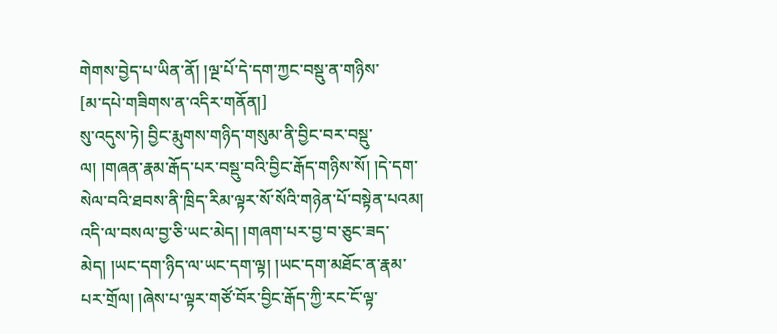གེགས་བྱེད་པ་ཡིན་ནོ། །ལྔ་པོ་དེ་དག་ཀྱང་བསྡུ་ན་གཉིས་
[མ་དཔེ་གཟིགས་ན་འདིར་གནོན།]
སུ་འདུས་ཏེ། བྱིང་རྨུགས་གཉིད་གསུམ་ནི་བྱིང་བར་བསྡུ་ལ། །གཞན་རྣམ་རྒོད་པར་བསྡུ་བའི་བྱིང་རྒོད་གཉིས་སོ། །དེ་དག་སེལ་བའི་ཐབས་ནི་ཁྲིད་རིམ་ལྟར་སོ་སོའི་གཉེན་པོ་བསྟེན་པའམ། འདི་ལ་བསལ་བྱ་ཅི་ཡང་མེད། །གཞག་པར་བྱ་བ་ཅུང་ཟད་མེད། །ཡང་དག་ཉིད་ལ་ཡང་དག་ལྟ། །ཡང་དག་མཐོང་ན་རྣམ་པར་གྲོལ། །ཞེས་པ་ལྟར་གཙོ་བོར་བྱིང་རྒོད་ཀྱི་རང་ངོ་ལྟ་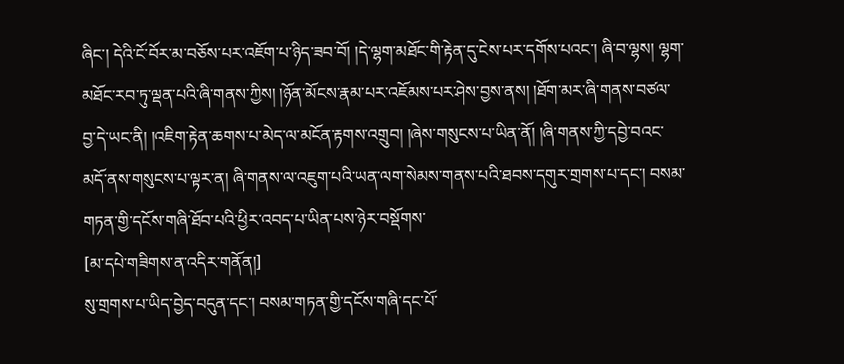ཞིང་། དེའི་ངོ་བོར་མ་བཅོས་པར་འཇོག་པ་ཉིད་ཟབ་བོ། །དེ་ལྷག་མཐོང་གི་རྟེན་དུ་ངེས་པར་དགོས་པའང་། ཞི་བ་ལྷས། ལྷག་མཐོང་རབ་ཏུ་ལྡན་པའི་ཞི་གནས་ཀྱིས། །ཉོན་མོངས་རྣམ་པར་འཇོམས་པར་ཤེས་བྱས་ནས། །ཐོག་མར་ཞི་གནས་བཙལ་བྱ་དེ་ཡང་ནི། །འཇིག་རྟེན་ཆགས་པ་མེད་ལ་མངོན་རྟགས་འགྲུབ། །ཞེས་གསུངས་པ་ཡིན་ནོ། །ཞི་གནས་ཀྱི་དབྱེ་བའང་མདོ་ནས་གསུངས་པ་ལྟར་ན། ཞི་གནས་ལ་འཇུག་པའི་ཡན་ལག་སེམས་གནས་པའི་ཐབས་དགུར་གྲགས་པ་དང་། བསམ་གཏན་གྱི་དངོས་གཞི་ཐོབ་པའི་ཕྱིར་འབད་པ་ཡིན་པས་ཉེར་བསྡོགས་
[མ་དཔེ་གཟིགས་ན་འདིར་གནོན།]
སུ་གྲགས་པ་ཡིད་བྱེད་བདུན་དང་། བསམ་གཏན་གྱི་དངོས་གཞི་དང་པོ་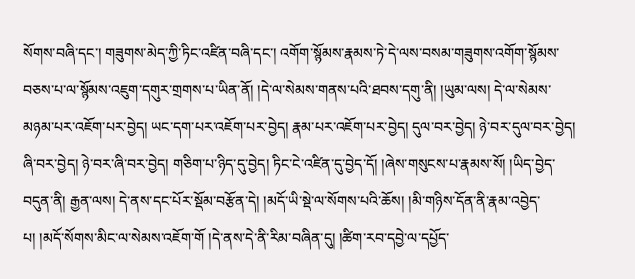སོགས་བཞི་དང་། གཟུགས་མེད་ཀྱི་ཏིང་འཛིན་བཞི་དང་། འགོག་སྙོམས་རྣམས་ཏེ་དེ་ལས་བསམ་གཟུགས་འགོག་སྙོམས་བཅས་པ་ལ་སྙོམས་འཇུག་དགུར་གྲགས་པ་ཡིན་ནོ། །དེ་ལ་སེམས་གནས་པའི་ཐབས་དགུ་ནི། །ཡུམ་ལས། དེ་ལ་སེམས་མཉམ་པར་འཇོག་པར་བྱེད། ཡང་དག་པར་འཇོག་པར་བྱེད། རྣམ་པར་འཇོག་པར་བྱེད། དུལ་བར་བྱེད། ཉེ་བར་དུལ་བར་བྱེད། ཞི་བར་བྱེད། ཉེ་བར་ཞི་བར་བྱེད། གཅིག་པ་ཉིད་དུ་བྱེད། ཏིང་ངེ་འཛིན་དུ་བྱེད་དོ། །ཞེས་གསུངས་པ་རྣམས་སོ། །ཡིད་བྱེད་བདུན་ནི། རྒྱན་ལས། དེ་ནས་དང་པོར་སྡོམ་བརྩོན་དེ། །མདོ་ཡི་སྡེ་ལ་སོགས་པའི་ཆོས། །མི་གཉིས་དོན་ནི་རྣམ་འབྱེད་པ། །མདོ་སོགས་མིང་ལ་སེམས་འཇོག་གོ །དེ་ནས་དེ་ནི་རིམ་བཞིན་དུ། །ཚིག་རབ་དབྱེ་ལ་དཔྱོད་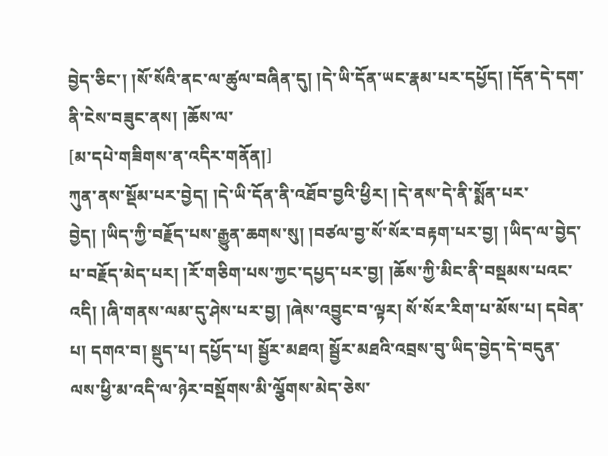བྱེད་ཅིང་། །སོ་སོའི་ནང་ལ་ཚུལ་བཞིན་དུ། །དེ་ཡི་དོན་ཡང་རྣམ་པར་དཔྱོད། །དོན་དེ་དག་ནི་ངེས་བཟུང་ནས། །ཆོས་ལ་
[མ་དཔེ་གཟིགས་ན་འདིར་གནོན།]
ཀུན་ནས་སྡོམ་པར་བྱེད། །དེ་ཡི་དོན་ནི་འཐོབ་བྱའི་ཕྱིར། །དེ་ནས་དེ་ནི་སྨོན་པར་བྱེད། །ཡིད་ཀྱི་བརྗོད་པས་རྒྱུན་ཆགས་སུ། །བཙལ་བྱ་སོ་སོར་བརྟག་པར་བྱ། །ཡིད་ལ་བྱེད་པ་བརྗོད་མེད་པར། །རོ་གཅིག་པས་ཀྱང་དཔྱད་པར་བྱ། །ཆོས་ཀྱི་མིང་ནི་བསྡམས་པའང་འདི། །ཞི་གནས་ལམ་དུ་ཤེས་པར་བྱ། །ཞེས་འབྱུང་བ་ལྟར། སོ་སོར་རིག་པ་མོས་པ། དབེན་པ། དགའ་བ། སྡུད་པ། དཔྱོད་པ། སྦྱོར་མཐའ། སྦྱོར་མཐའི་འབྲས་བུ་ཡིད་བྱེད་དེ་བདུན་ལས་ཕྱི་མ་འདི་ལ་ཉེར་བསྡོགས་མི་ལྕོགས་མེད་ཅེས་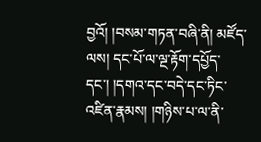བྱའོ། །བསམ་གཏན་བཞི་ནི། མཛོད་ལས། དང་པོ་ལ་ལྔ་རྟོག་དཔྱོད་དང་། །དགའ་དང་བདེ་དང་ཏིང་འཛིན་རྣམས། །གཉིས་པ་ལ་ནི་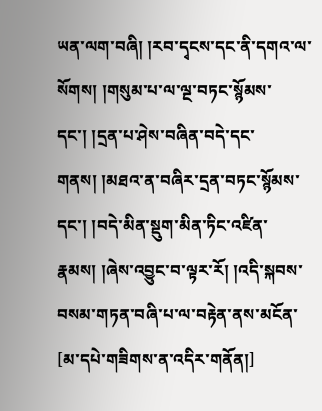ཡན་ལག་བཞི། །རབ་དྭངས་དང་ནི་དགའ་ལ་སོགས། །གསུམ་པ་ལ་ལྔ་བཏང་སྙོམས་དང་། །དྲན་པ་ཤེས་བཞིན་བདེ་དང་གནས། །མཐའ་ན་བཞིར་དྲན་བཏང་སྙོམས་དང་། །བདེ་མིན་སྡུག་མིན་ཏིང་འཛིན་རྣམས། །ཞེས་འབྱུང་བ་ལྟར་རོ། །འདི་སྐབས་བསམ་གཏན་བཞི་པ་ལ་བརྟེན་ནས་མངོན་
[མ་དཔེ་གཟིགས་ན་འདིར་གནོན།]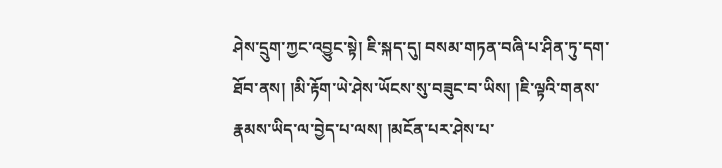ཤེས་དྲུག་ཀྱང་འབྱུང་སྟེ། ཇི་སྐད་དུ། བསམ་གཏན་བཞི་པ་ཤིན་ཏུ་དག་ཐོབ་ནས། །མི་རྟོག་ཡེ་ཤེས་ཡོངས་སུ་བཟུང་བ་ཡིས། །ཇི་ལྟའི་གནས་རྣམས་ཡིད་ལ་བྱེད་པ་ལས། །མངོན་པར་ཤེས་པ་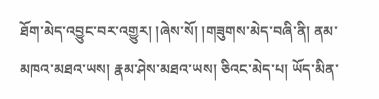ཐོག་མེད་འབྱུང་བར་འགྱུར། །ཞེས་སོ། །གཟུགས་མེད་བཞི་ནི། ནམ་མཁའ་མཐའ་ཡས། རྣམ་ཤེས་མཐའ་ཡས། ཅིའང་མེད་པ། ཡོད་མིན་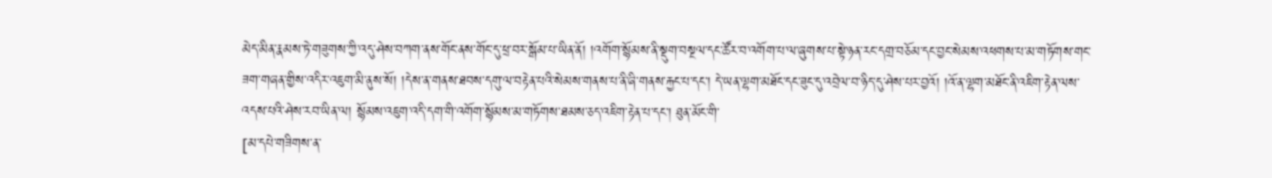མེད་མིན་རྣམས་ཏེ་གཟུགས་ཀྱི་འདུ་ཤེས་བཀག་ནས་གོང་ནས་གོང་དུ་ཕྲ་བར་སྒོམ་པ་ཡིན་ནོ། །འགོག་སྙོམས་ནི་སྡུག་བསྔལ་དང་ཚོར་བ་འགོག་པ་ལ་ཞུགས་པ་སྟེ་ཉན་རང་དགྲ་བཅོམ་དང་བྱང་སེམས་འཕགས་པ་མ་གཏོགས་གང་ཟག་གཞན་གྱིས་འདིར་འཇུག་མི་ནུས་སོ། །དེས་ན་གནས་ཐབས་དགུ་ལ་བརྟེན་པའི་སེམས་གནས་པ་ནི་ཞི་གནས་རྐྱང་པ་དང་། དེ་ཡན་ལྷག་མཐོང་དང་ཟུང་དུ་འབྲེལ་བ་ཉིད་དུ་ཤེས་པར་བྱའོ། །འོ་ན་ལྷག་མཐོང་ནི་འཇིག་རྟེན་ལས་འདས་པའི་ཤེས་རབ་ཡིན་ལ། སྙོམས་འཇུག་འདི་དག་གི་འགོག་སྙོམས་མ་གཏོགས་ཐམས་ཅད་འཇིག་རྟེན་པ་དང་། ཐུན་མོང་གི་
[མ་དཔེ་གཟིགས་ན་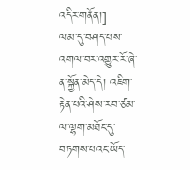འདིར་གནོན།]
ལམ་དུ་བཤད་པས་འགལ་བར་འགྱུར་རོ་ཞེ་ན་སྐྱོན་མེད་དེ། འཇིག་རྟེན་པའི་ཤེས་རབ་ཙམ་ལ་ལྷག་མཐོང་དུ་བཏགས་པའང་ཡོད་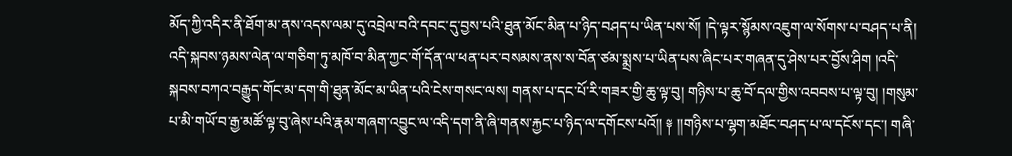མོད་ཀྱི་འདིར་ནི་ཐོག་མ་ནས་འདས་ལམ་དུ་འབྲེལ་བའི་དབང་དུ་བྱས་པའི་ཐུན་མོང་མིན་པ་ཉིད་བཤད་པ་ཡིན་པས་སོ། །དེ་ལྟར་སྙོམས་འཇུག་ལ་སོགས་པ་བཤད་པ་ནི། འདི་སྐབས་ཉམས་ལེན་ལ་གཅིག་ཏུ་མཁོ་བ་མིན་ཀྱང་གོ་དོན་ལ་ཕན་པར་བསམས་ནས་ས་བོན་ཙམ་སྨྲས་པ་ཡིན་པས་ཞིང་པར་གཞན་དུ་ཤེས་པར་བྱོས་ཤིག །འདི་སྐབས་བཀའ་བརྒྱུད་གོང་མ་དག་གི་ཐུན་མོང་མ་ཡིན་པའི་ངེས་གསང་ལས། གནས་པ་དང་པོ་རི་གཟར་གྱི་ཆུ་ལྟ་བུ། གཉིས་པ་ཆུ་བོ་དལ་གྱིས་འབབས་པ་ལྟ་བུ། །གསུམ་པ་མི་གཡོ་བ་རྒྱ་མཚོ་ལྟ་བུ་ཞེས་པའི་རྣམ་གཞག་འབྱུང་ལ་འདི་དག་ནི་ཞི་གནས་རྐྱང་པ་ཉིད་ལ་དགོངས་པའོ།། ༈ །།གཉིས་པ་ལྷག་མཐོང་བཤད་པ་ལ་དངོས་དང་། གཞི་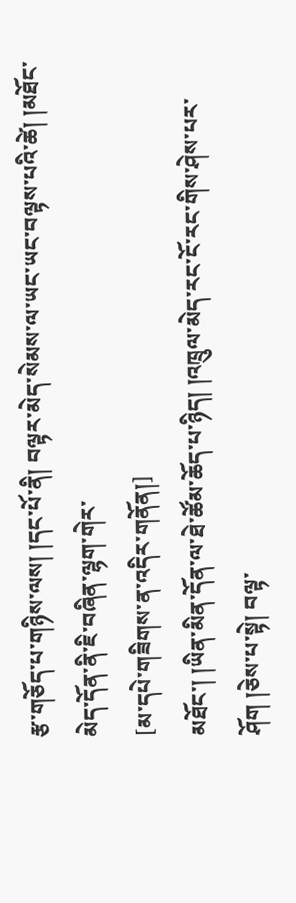རྩ་གཅོད་པ་གཉིས་ལས། །དང་པོ་ནི། བལྟར་མེད་སེམས་ལ་ཡང་ཡང་བལྟས་པའི་ཚེ། །མཐོང་མེད་དོན་ནི་ཇི་བཞིན་ལྷག་གེར་
[མ་དཔེ་གཟིགས་ན་འདིར་གནོན།]
མཐོང་། །ཡིན་མིན་དོན་ལ་ཐེ་ཚོམ་ཆོད་པ་ཉིད། །འཁྲུལ་མེད་རང་ངོ་རང་གིས་ཤེས་པར་ཤོག །ཅེས་པ་སྟེ། བལྟ་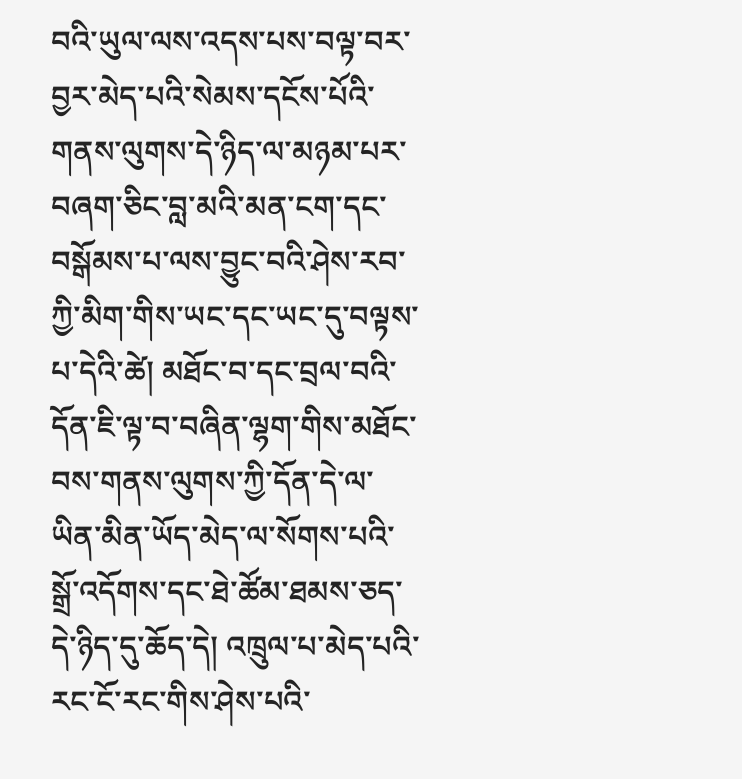བའི་ཡུལ་ལས་འདས་པས་བལྟ་བར་བྱར་མེད་པའི་སེམས་དངོས་པོའི་གནས་ལུགས་དེ་ཉིད་ལ་མཉམ་པར་བཞག་ཅིང་བླ་མའི་མན་ངག་དང་བསྒོམས་པ་ལས་བྱུང་བའི་ཤེས་རབ་ཀྱི་མིག་གིས་ཡང་དང་ཡང་དུ་བལྟས་པ་དེའི་ཚེ། མཐོང་བ་དང་བྲལ་བའི་དོན་ཇི་ལྟ་བ་བཞིན་ལྷག་གིས་མཐོང་བས་གནས་ལུགས་ཀྱི་དོན་དེ་ལ་ཡིན་མིན་ཡོད་མེད་ལ་སོགས་པའི་སྒྲོ་འདོགས་དང་ཐེ་ཚོམ་ཐམས་ཅད་དེ་ཉིད་དུ་ཆོད་དེ། འཁྲུལ་པ་མེད་པའི་རང་ངོ་རང་གིས་ཤེས་པའི་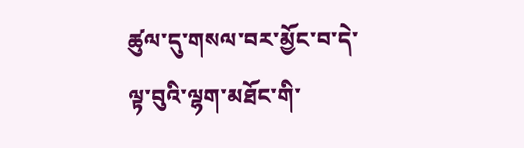ཚུལ་དུ་གསལ་བར་མྱོང་བ་དེ་ལྟ་བུའི་ལྷག་མཐོང་གི་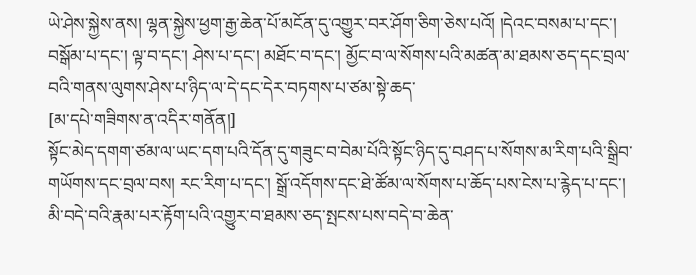ཡེ་ཤེས་སྐྱེས་ནས། ལྷན་སྐྱེས་ཕྱག་རྒྱ་ཆེན་པོ་མངོན་དུ་འགྱུར་བར་ཤོག་ཅིག་ཅེས་པའོ། །དེའང་བསམ་པ་དང་། བསྒོམ་པ་དང་། ལྟ་བ་དང་། ཤེས་པ་དང་། མཐོང་བ་དང་། མྱོང་བ་ལ་སོགས་པའི་མཚན་མ་ཐམས་ཅད་དང་བྲལ་བའི་གནས་ལུགས་ཤེས་པ་ཉིད་ལ་དེ་དང་དེར་བཏགས་པ་ཙམ་སྟེ་ཆད་
[མ་དཔེ་གཟིགས་ན་འདིར་གནོན།]
སྟོང་མེད་དགག་ཙམ་ལ་ཡང་དག་པའི་དོན་དུ་གཟུང་བ་བེམ་པོའི་སྟོང་ཉིད་དུ་བཤད་པ་སོགས་མ་རིག་པའི་སྒྲིབ་གཡོགས་དང་བྲལ་བས། རང་རིག་པ་དང་། སྒྲོ་འདོགས་དང་ཐེ་ཚོམ་ལ་སོགས་པ་ཆོད་པས་ངེས་པ་རྙེད་པ་དང་། མི་བདེ་བའི་རྣམ་པར་རྟོག་པའི་འགྱུར་བ་ཐམས་ཅད་སྤངས་པས་བདེ་བ་ཆེན་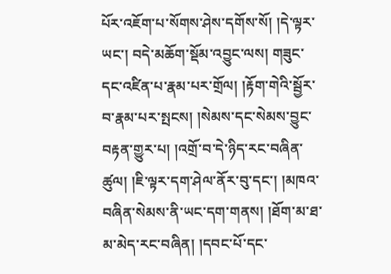པོར་འཇོག་པ་སོགས་ཤེས་དགོས་སོ། །དེ་ལྟར་ཡང་། བདེ་མཆོག་སྡོམ་འབྱུང་ལས། གཟུང་དང་འཛིན་པ་རྣམ་པར་གྲོལ། །རྟོག་གེའི་སྦྱོར་བ་རྣམ་པར་སྤངས། །སེམས་དང་སེམས་བྱུང་བརྟན་གྱུར་པ། །འགྲོ་བ་དེ་ཉིད་རང་བཞིན་ཚུལ། །ཇི་ལྟར་དག་ཤེལ་ནོར་བུ་དང་། །མཁའ་བཞིན་སེམས་ནི་ཡང་དག་གནས། །ཐོག་མ་ཐ་མ་མེད་རང་བཞིན། །དབང་པོ་དང་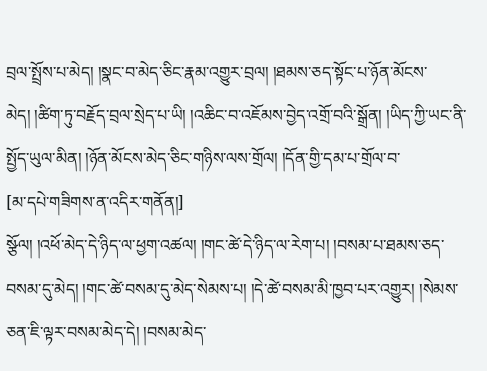བྲལ་སྤྲོས་པ་མེད། །སྣང་བ་མེད་ཅིང་རྣམ་འགྱུར་བྲལ། །ཐམས་ཅད་སྟོང་པ་ཉོན་མོངས་མེད། །ཚིག་ཏུ་བརྗོད་བྲལ་སྲེད་པ་ཡི། །འཆིང་བ་འཇོམས་བྱེད་འགྲོ་བའི་སྒྲོན། །ཡིད་ཀྱི་ཡང་ནི་སྤྱོད་ཡུལ་མིན། །ཉོན་མོངས་མེད་ཅིང་གཉིས་ལས་གྲོལ། །དོན་གྱི་དམ་པ་གྲོལ་བ་
[མ་དཔེ་གཟིགས་ན་འདིར་གནོན།]
སྩོལ། །འཕོ་མེད་དེ་ཉིད་ལ་ཕྱག་འཚལ། །གང་ཚེ་དེ་ཉིད་ལ་རེག་པ། །བསམ་པ་ཐམས་ཅད་བསམ་དུ་མེད། །གང་ཚེ་བསམ་དུ་མེད་སེམས་པ། །དེ་ཚེ་བསམ་མི་ཁྱབ་པར་འགྱུར། །སེམས་ཅན་ཇི་ལྟར་བསམ་མེད་དེ། །བསམ་མེད་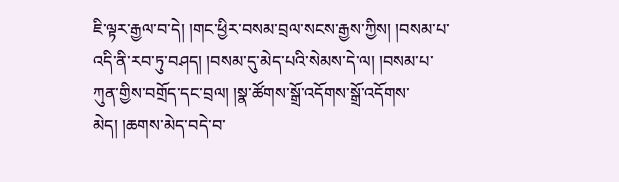ཇི་ལྟར་རྒྱལ་བ་དེ། །གང་ཕྱིར་བསམ་བྲལ་སངས་རྒྱས་ཀྱིས། །བསམ་པ་འདི་ནི་རབ་ཏུ་བཤད། །བསམ་དུ་མེད་པའི་སེམས་དེ་ལ། །བསམ་པ་ཀུན་གྱིས་བགྲོད་དང་བྲལ། །སྣ་ཚོགས་སྒྲོ་འདོགས་སྒྲོ་འདོགས་མེད། །ཆགས་མེད་བདེ་བ་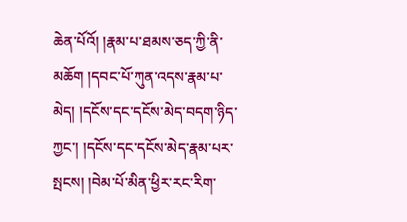ཆེན་པོའོ། །རྣམ་པ་ཐམས་ཅད་ཀྱི་ནི་མཆོག །དབང་པོ་ཀུན་འདས་རྣམ་པ་མེད། །དངོས་དང་དངོས་མེད་བདག་ཉིད་ཀྱང་། །དངོས་དང་དངོས་མེད་རྣམ་པར་སྤངས། །བེམ་པོ་མིན་ཕྱིར་རང་རིག་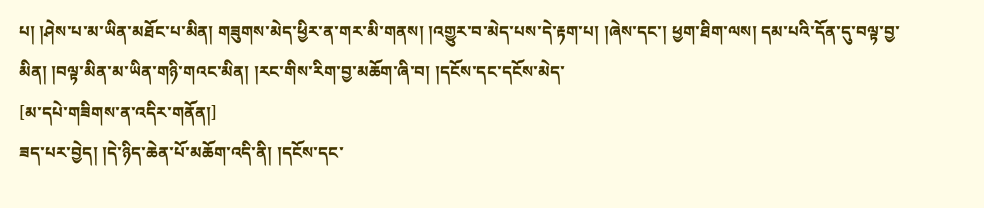པ། །ཤེས་པ་མ་ཡིན་མཐོང་པ་མིན། གཟུགས་མེད་ཕྱིར་ན་གར་མི་གནས། །འགྱུར་བ་མེད་པས་དེ་རྟག་པ། །ཞེས་དང་། ཕྱག་ཐིག་ལས། དམ་པའི་དོན་དུ་བལྟ་བྱ་མིན། །བལྟ་མིན་མ་ཡིན་གཉི་གའང་མིན། །རང་གིས་རིག་བྱ་མཆོག་ཞི་བ། །དངོས་དང་དངོས་མེད་
[མ་དཔེ་གཟིགས་ན་འདིར་གནོན།]
ཟད་པར་བྱེད། །དེ་ཉིད་ཆེན་པོ་མཆོག་འདི་ནི། །དངོས་དང་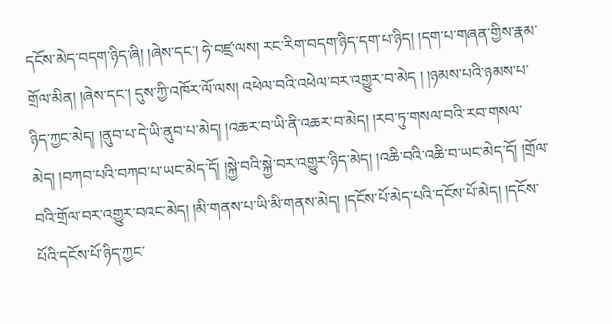དངོས་མེད་བདག་ཉིད་ཞི། །ཞེས་དང་། ཧེ་བཛྲ་ལས། རང་རིག་བདག་ཉིད་དག་པ་ཉིད། །དག་པ་གཞན་གྱིས་རྣམ་གྲོལ་མིན། །ཞེས་དང་། དུས་ཀྱི་འཁོར་ལོ་ལས། འཕེལ་བའི་འཕེལ་བར་འགྱུར་བ་མེད ། །ཉམས་པའི་ཉམས་པ་ཉིད་ཀྱང་མེད། །ནུབ་པ་དེ་ཡི་ནུབ་པ་མེད། །འཆར་བ་ཡི་ནི་འཆར་བ་མེད། །རབ་ཏུ་གསལ་བའི་རབ་གསལ་མེད། །བཀབ་པའི་བཀབ་པ་ཡང་མེད་དོ། །སྐྱེ་བའི་སྐྱེ་བར་འགྱུར་ཉིད་མེད། །འཆི་བའི་འཆི་བ་ཡང་མེད་དོ། །གྲོལ་བའི་གྲོལ་བར་འགྱུར་བའང་མེད། །མི་གནས་པ་ཡི་མི་གནས་མེད། །དངོས་པོ་མེད་པའི་དངོས་པོ་མེད། །དངོས་པོའི་དངོས་པོ་ཉིད་ཀྱང་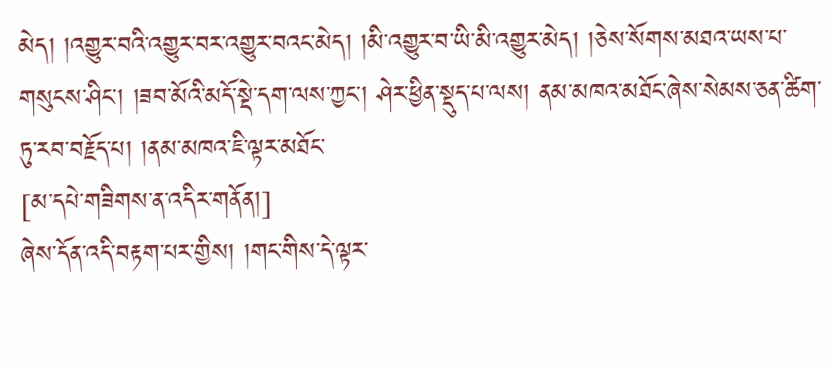མེད། །འགྱུར་བའི་འགྱུར་བར་འགྱུར་བའང་མེད། །མི་འགྱུར་བ་ཡི་མི་འགྱུར་མེད། །ཅེས་སོགས་མཐའ་ཡས་པ་གསུངས་ཤིང་། །ཟབ་མོའི་མདོ་སྡེ་དག་ལས་ཀྱང་། ཤེར་ཕྱིན་སྡུད་པ་ལས། ནམ་མཁའ་མཐོང་ཞེས་སེམས་ཅན་ཚིག་ཏུ་རབ་བརྗོད་པ། །ནམ་མཁའ་ཇི་ལྟར་མཐོང་
[མ་དཔེ་གཟིགས་ན་འདིར་གནོན།]
ཞེས་དོན་འདི་བརྟག་པར་གྱིས། །གང་གིས་དེ་ལྟར་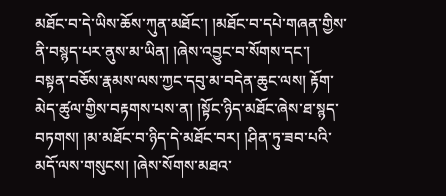མཐོང་བ་དེ་ཡིས་ཆོས་ཀུན་མཐོང་། །མཐོང་བ་དཔེ་གཞན་གྱིས་ནི་བསྙད་པར་ནུས་མ་ཡིན། །ཞེས་འབྱུང་བ་སོགས་དང་། བསྟན་བཅོས་རྣམས་ལས་ཀྱང་དབུ་མ་བདེན་ཆུང་ལས། རྟོག་མེད་ཚུལ་གྱིས་བརྟགས་པས་ན། །སྟོང་ཉིད་མཐོང་ཞེས་ཐ་སྙད་བཏགས། །མ་མཐོང་བ་ཉིད་དེ་མཐོང་བར། །ཤིན་ཏུ་ཟབ་པའི་མདོ་ལས་གསུངས། །ཞེས་སོགས་མཐའ་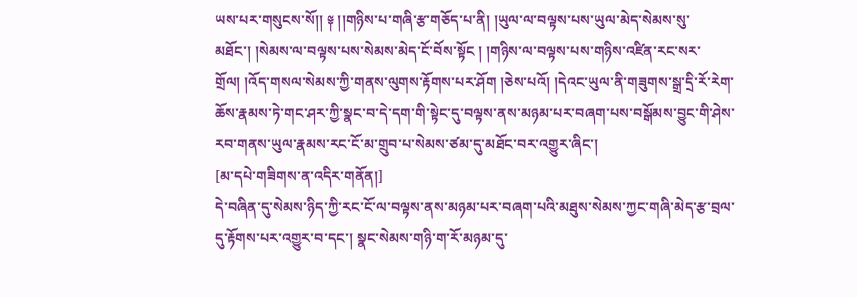ཡས་པར་གསུངས་སོ།། ༈ །།གཉིས་པ་གཞི་རྩ་གཅོད་པ་ནི། །ཡུལ་ལ་བལྟས་པས་ཡུལ་མེད་སེམས་སུ་མཐོང་། །སེམས་ལ་བལྟས་པས་སེམས་མེད་ངོ་བོས་སྟོང ། །གཉིས་ལ་བལྟས་པས་གཉིས་འཛིན་རང་སར་གྲོལ། །འོད་གསལ་སེམས་ཀྱི་གནས་ལུགས་རྟོགས་པར་ཤོག །ཅེས་པའོ། །དེའང་ཡུལ་ནི་གཟུགས་སྒྲ་དྲི་རོ་རེག་ཆོས་རྣམས་ཏེ་གང་ཤར་ཀྱི་སྣང་བ་དེ་དག་གི་སྟེང་དུ་བལྟས་ནས་མཉམ་པར་བཞག་པས་བསྒོམས་བྱུང་གི་ཤེས་རབ་གནས་ཡུལ་རྣམས་རང་ངོ་མ་གྲུབ་པ་སེམས་ཙམ་དུ་མཐོང་བར་འགྱུར་ཞིང་།
[མ་དཔེ་གཟིགས་ན་འདིར་གནོན།]
དེ་བཞིན་དུ་སེམས་ཉིད་ཀྱི་རང་ངོ་ལ་བལྟས་ནས་མཉམ་པར་བཞག་པའི་མཐུས་སེམས་ཀྱང་གཞི་མེད་རྩ་བྲལ་དུ་རྟོགས་པར་འགྱུར་བ་དང་། སྣང་སེམས་གཉི་ག་རོ་མཉམ་དུ་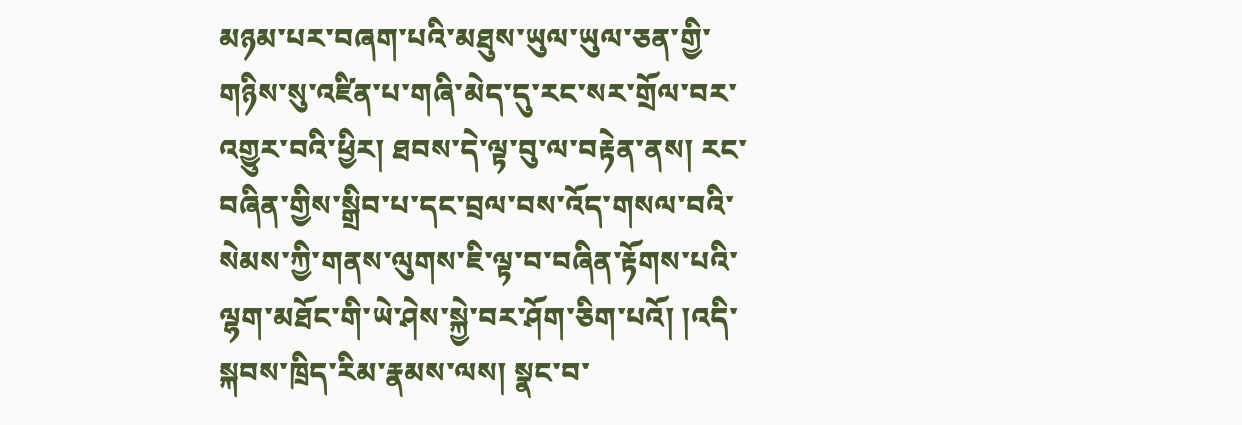མཉམ་པར་བཞག་པའི་མཐུས་ཡུལ་ཡུལ་ཅན་གྱི་གཉིས་སུ་འཛིན་པ་གཞི་མེད་དུ་རང་སར་གྲོལ་བར་འགྱུར་བའི་ཕྱིར། ཐབས་དེ་ལྟ་བུ་ལ་བརྟེན་ནས། རང་བཞིན་གྱིས་སྒྲིབ་པ་དང་བྲལ་བས་འོད་གསལ་བའི་སེམས་ཀྱི་གནས་ལུགས་ཇི་ལྟ་བ་བཞིན་རྟོགས་པའི་ལྷག་མཐོང་གི་ཡེ་ཤེས་སྐྱེ་བར་ཤོག་ཅིག་པའོ། །འདི་སྐབས་ཁྲིད་རིམ་རྣམས་ལས། སྣང་བ་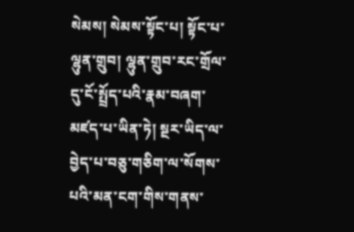སེམས། སེམས་སྟོང་པ། སྟོང་པ་ལྷུན་གྲུབ། ལྷུན་གྲུབ་རང་གྲོལ་དུ་ངོ་སྤྲོད་པའི་རྣམ་བཞག་མཛད་པ་ཡིན་ཏེ། སྔར་ཡིད་ལ་བྱེད་པ་བཅུ་གཅིག་ལ་སོགས་པའི་མན་ངག་གིས་གནས་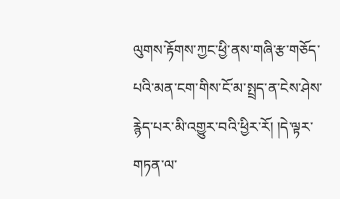ལུགས་རྟོགས་ཀྱང་ཕྱི་ནས་གཞི་རྩ་གཅོད་པའི་མན་ངག་གིས་ངོ་མ་སྤྲད་ན་ངེས་ཤེས་རྙེད་པར་མི་འགྱུར་བའི་ཕྱིར་རོ། །དེ་ལྟར་གཏན་ལ་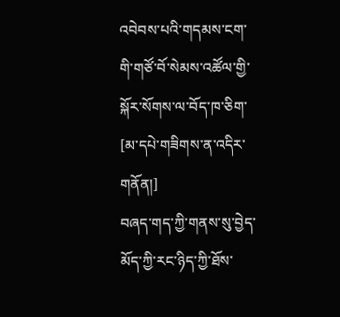འབེབས་པའི་གདམས་ངག་གི་གཙོ་བོ་སེམས་འཚོལ་གྱི་སྐོར་སོགས་ལ་བོད་ཁ་ཅིག་
[མ་དཔེ་གཟིགས་ན་འདིར་གནོན།]
བཞད་གད་ཀྱི་གནས་སུ་བྱེད་མོད་ཀྱི་རང་ཉིད་ཀྱི་ཐོས་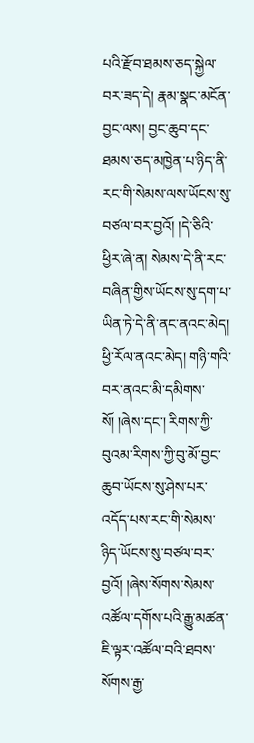པའི་རྫོབ་ཐམས་ཅད་སྐྱེལ་བར་ཟད་དེ། རྣམ་སྣང་མངོན་བྱང་ལས། བྱང་ཆུབ་དང་ཐམས་ཅད་མཁྱེན་པ་ཉིད་ནི་རང་གི་སེམས་ལས་ཡོངས་སུ་བཙལ་བར་བྱའོ། །དེ་ཅིའི་ཕྱིར་ཞེ་ན། སེམས་དེ་ནི་རང་བཞིན་གྱིས་ཡོངས་སུ་དག་པ་ཡིན་ཏེ་དེ་ནི་ནང་ནའང་མེད། ཕྱི་རོལ་ནའང་མེད། གཉི་གའི་བར་ནའང་མི་དམིགས་སོ། །ཞེས་དང་། རིགས་ཀྱི་བུའམ་རིགས་ཀྱི་བུ་མོ་བྱང་ཆུབ་ཡོངས་སུ་ཤེས་པར་འདོད་པས་རང་གི་སེམས་ཉིད་ཡོངས་སུ་བཙལ་བར་བྱའོ། །ཞེས་སོགས་སེམས་འཚོལ་དགོས་པའི་རྒྱུ་མཚན་ཇི་ལྟར་འཚོལ་བའི་ཐབས་སོགས་རྒྱ་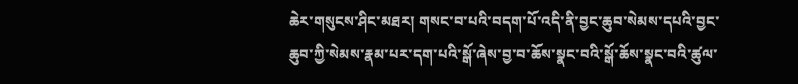ཆེར་གསུངས་ཤིང་མཐར། གསང་བ་པའི་བདག་པོ་འདི་ནི་བྱང་ཆུབ་སེམས་དཔའི་བྱང་ཆུབ་ཀྱི་སེམས་རྣམ་པར་དག་པའི་སྒོ་ཞེས་བྱ་བ་ཆོས་སྣང་བའི་སྒོ་ཆོས་སྣང་བའི་ཚུལ་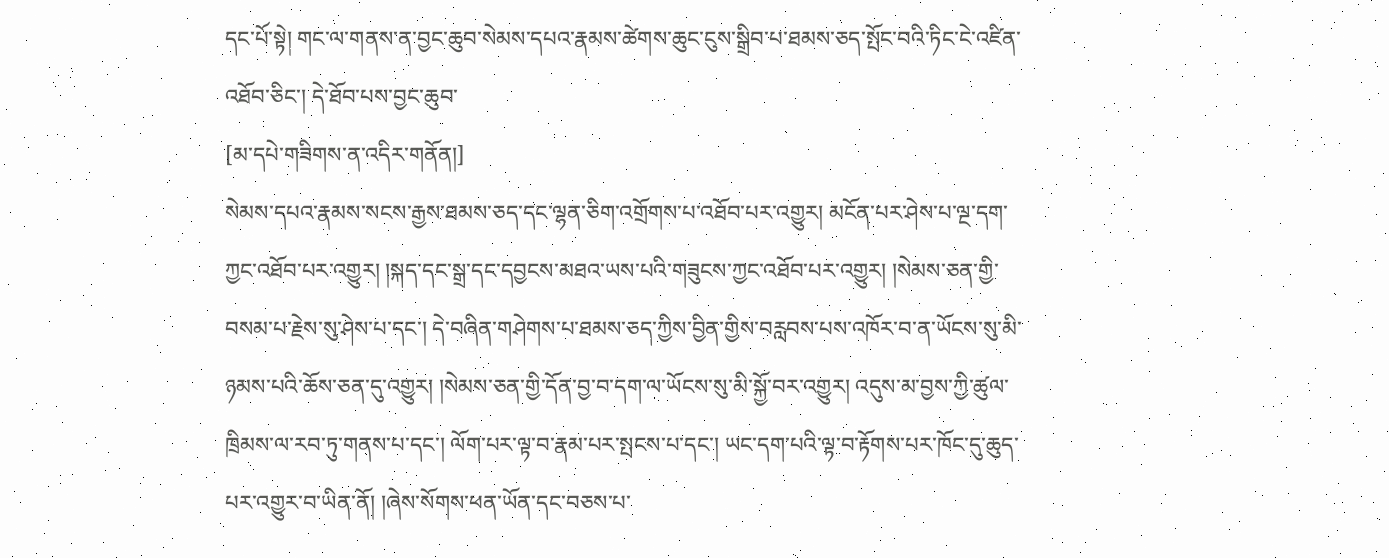དང་པོ་སྟེ། གང་ལ་གནས་ན་བྱང་ཆུབ་སེམས་དཔའ་རྣམས་ཚེགས་ཆུང་ངུས་སྒྲིབ་པ་ཐམས་ཅད་སྤོང་བའི་ཏིང་ངེ་འཛིན་འཐོབ་ཅིང་། དེ་ཐོབ་པས་བྱང་ཆུབ་
[མ་དཔེ་གཟིགས་ན་འདིར་གནོན།]
སེམས་དཔའ་རྣམས་སངས་རྒྱས་ཐམས་ཅད་དང་ལྷན་ཅིག་འགྲོགས་པ་འཐོབ་པར་འགྱུར། མངོན་པར་ཤེས་པ་ལྔ་དག་ཀྱང་འཐོབ་པར་འགྱུར། །སྐད་དང་སྒྲ་དང་དབྱངས་མཐའ་ཡས་པའི་གཟུངས་ཀྱང་འཐོབ་པར་འགྱུར། །སེམས་ཅན་གྱི་བསམ་པ་རྗེས་སུ་ཤེས་པ་དང་། དེ་བཞིན་གཤེགས་པ་ཐམས་ཅད་ཀྱིས་བྱིན་གྱིས་བརླབས་པས་འཁོར་བ་ན་ཡོངས་སུ་མི་ཉམས་པའི་ཆོས་ཅན་དུ་འགྱུར། །སེམས་ཅན་གྱི་དོན་བྱ་བ་དག་ལ་ཡོངས་སུ་མི་སྐྱོ་བར་འགྱུར། འདུས་མ་བྱས་ཀྱི་ཚུལ་ཁྲིམས་ལ་རབ་ཏུ་གནས་པ་དང་། ལོག་པར་ལྟ་བ་རྣམ་པར་སྤངས་པ་དང་། ཡང་དག་པའི་ལྟ་བ་རྟོགས་པར་ཁོང་དུ་ཆུད་པར་འགྱུར་བ་ཡིན་ནོ། །ཞེས་སོགས་ཕན་ཡོན་དང་བཅས་པ་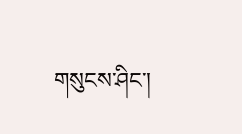གསུངས་ཤིང་།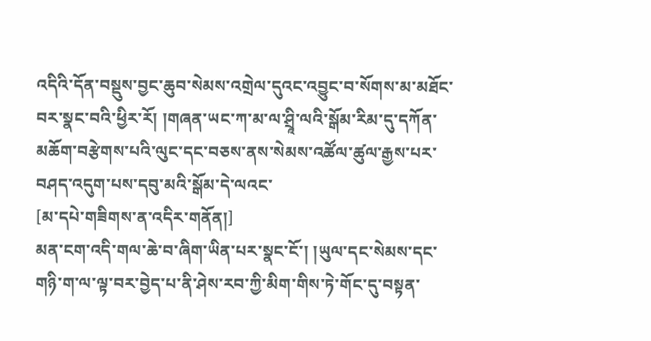འདིའི་དོན་བསྡུས་བྱང་ཆུབ་སེམས་འགྲེལ་དུའང་འབྱུང་བ་སོགས་མ་མཐོང་བར་སྣང་བའི་ཕྱིར་རོ། །གཞན་ཡང་ཀ་མ་ལ་ཤྲཱི་ལའི་སྒོམ་རིམ་དུ་དཀོན་མཆོག་བརྩེགས་པའི་ལུང་དང་བཅས་ནས་སེམས་འཚོལ་ཚུལ་རྒྱས་པར་བཤད་འདུག་པས་དབུ་མའི་སྒོམ་དེ་ལའང་
[མ་དཔེ་གཟིགས་ན་འདིར་གནོན།]
མན་ངག་འདི་གལ་ཆེ་བ་ཞིག་ཡིན་པར་སྣང་ངོ་། །ཡུལ་དང་སེམས་དང་གཉི་ག་ལ་ལྟ་བར་བྱེད་པ་ནི་ཤེས་རབ་ཀྱི་མིག་གིས་ཏེ་གོང་དུ་བསྟན་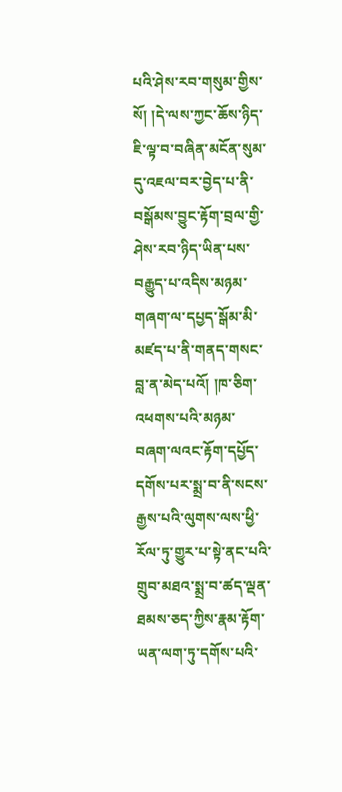པའི་ཤེས་རབ་གསུམ་གྱིས་སོ། །དེ་ལས་ཀྱང་ཆོས་ཉིད་ཇི་ལྟ་བ་བཞིན་མངོན་སུམ་དུ་འཇལ་བར་བྱེད་པ་ནི་བསྒོམས་བྱུང་རྟོག་བྲལ་གྱི་ཤེས་རབ་ཉིད་ཡིན་པས་བརྒྱུད་པ་འདིས་མཉམ་གཞག་ལ་དཔྱད་སྒོམ་མི་མཛད་པ་ནི་གནད་གསང་བླ་ན་མེད་པའོ། །ཁ་ཅིག་འཕགས་པའི་མཉམ་བཞག་ལའང་རྟོག་དཔྱོད་དགོས་པར་སྨྲ་བ་ནི་སངས་རྒྱས་པའི་ལུགས་ལས་ཕྱི་རོལ་ཏུ་གྱུར་པ་སྟེ་ནང་པའི་གྲུབ་མཐའ་སྨྲ་བ་ཚད་ལྡན་ཐམས་ཅད་ཀྱིས་རྣམ་རྟོག་ཡན་ལག་ཏུ་དགོས་པའི་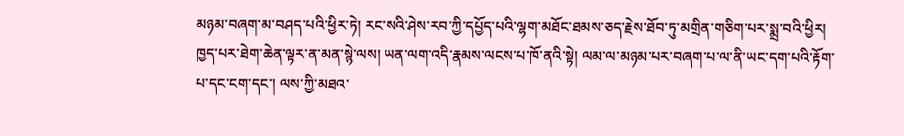མཉམ་བཞག་མ་བཤད་པའི་ཕྱིར་ཏེ། རང་སའི་ཤེས་རབ་ཀྱི་དཔྱོད་པའི་ལྷག་མཐོང་ཐམས་ཅད་རྗེས་ཐོབ་ཏུ་མགྲིན་གཅིག་པར་སྨྲ་བའི་ཕྱིར། ཁྱད་པར་ཐེག་ཆེན་ལྟར་ན་མན་སྙེ་ལས། ཡན་ལག་འདི་རྣམས་ལངས་པ་ཁོ་ནའི་སྟེ། ལམ་ལ་མཉམ་པར་བཞག་པ་ལ་ནི་ཡང་དག་པའི་རྟོག་པ་དང་ངག་དང་། ལས་ཀྱི་མཐའ་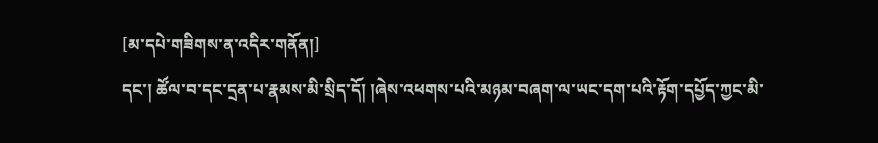[མ་དཔེ་གཟིགས་ན་འདིར་གནོན།]
དང་། ཚོལ་བ་དང་དྲན་པ་རྣམས་མི་སྲིད་དོ། །ཞེས་འཕགས་པའི་མཉམ་བཞག་ལ་ཡང་དག་པའི་རྟོག་དཔྱོད་ཀྱང་མི་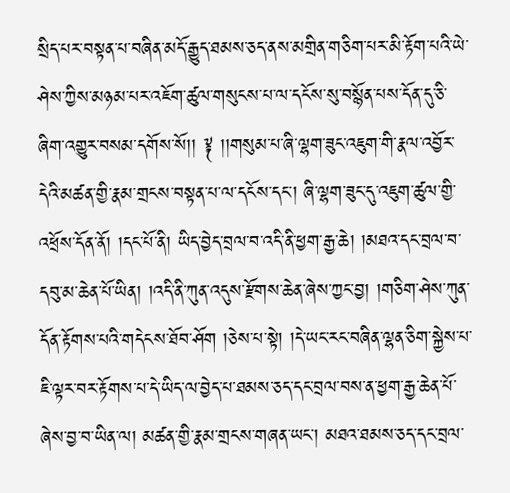སྲིད་པར་བསྟན་པ་བཞིན་མདོ་རྒྱུད་ཐམས་ཅད་ནས་མགྲིན་གཅིག་པར་མི་རྟོག་པའི་ཡེ་ཤེས་ཀྱིས་མཉམ་པར་འཇོག་ཚུལ་གསུངས་པ་ལ་དངོས་སུ་བསྙོན་པས་དོན་དུ་ཅི་ཞིག་འགྱུར་བསམ་དགོས་སོ།། ༈ །།གསུམ་པ་ཞི་ལྷག་ཟུང་འཇུག་གི་རྣལ་འབྱོར་དེའི་མཚན་གྱི་རྣམ་གྲངས་བསྟན་པ་ལ་དངོས་དང་། ཞི་ལྷག་ཟུང་དུ་འཇུག་ཚུལ་གྱི་འཕྲོས་དོན་ནོ། །དང་པོ་ནི། ཡིད་བྱེད་བྲལ་བ་འདི་ནི་ཕྱག་རྒྱ་ཆེ། །མཐའ་དང་བྲལ་བ་དབུ་མ་ཆེན་པོ་ཡིན། །འདི་ནི་ཀུན་འདུས་རྫོགས་ཆེན་ཞེས་ཀྱང་བྱ། །གཅིག་ཤེས་ཀུན་དོན་རྟོགས་པའི་གདེངས་ཐོབ་ཤོག །ཅེས་པ་སྟེ། །དེ་ཡང་རང་བཞིན་ལྷན་ཅིག་སྐྱེས་པ་ཇི་ལྟར་བར་རྟོགས་པ་དེ་ཡིད་ལ་བྱེད་པ་ཐམས་ཅད་དང་བྲལ་བས་ན་ཕྱག་རྒྱ་ཆེན་པོ་ཞེས་བྱ་བ་ཡིན་ལ། མཚན་གྱི་རྣམ་གྲངས་གཞན་ཡང་། མཐའ་ཐམས་ཅད་དང་བྲལ་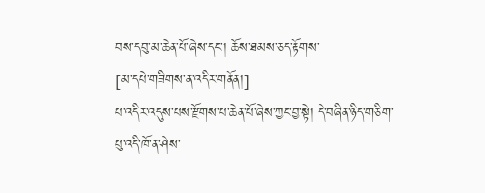བས་དབུ་མ་ཆེན་པོ་ཞེས་དང་། ཆོས་ཐམས་ཅད་རྟོགས་
[མ་དཔེ་གཟིགས་ན་འདིར་གནོན།]
པ་འདིར་འདུས་པས་རྫོགས་པ་ཆེན་པོ་ཞེས་ཀྱང་བྱ་སྟེ། དེ་བཞིན་ཉིད་གཅིག་པུ་འདི་ཁོ་ན་ཤེས་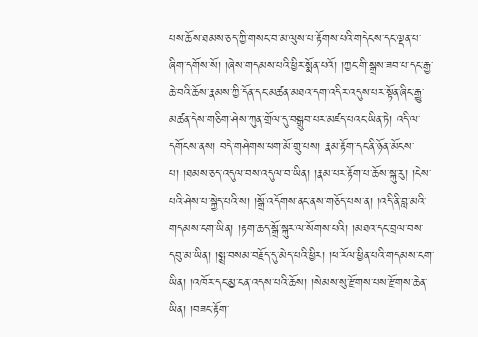པས་ཆོས་ཐམས་ཅད་ཀྱི་གསང་བ་མ་ལུས་པ་རྟོགས་པའི་གདེངས་དང་ལྡན་པ་ཞིག་དགོས་སོ། །ཞེས་གདམས་པའི་ཕྱིར་སྨོན་པའོ། །ཀྱང་གི་སྒྲས་ཟབ་པ་དང་རྒྱ་ཆེ་བའི་ཆོས་རྣམས་ཀྱི་དོན་དང་མཚན་མཐའ་དག་འདིར་འདུས་པར་སྟོན་ཞིང་རྒྱུ་མཚན་དེས་གཅིག་ཤེས་ཀུན་གྲོལ་དུ་བསྒྲུབ་པར་མཛད་པའང་ཡིན་ཏེ། འདི་ལ་དགོངས་ནས། བདེ་གཤེགས་ཕག་མོ་གྲུ་པས། རྣམ་རྟོག་དང་ནི་ཉོན་མོངས་པ། །ཐམས་ཅད་འདུལ་བས་འདུལ་བ་ཡིན། །རྣམ་པར་རྟོག་པ་ཆོས་སྐུ་རུ། །ངེས་པའི་ཤེས་པ་སྐྱེད་པའི་ས། །སྒྲོ་འདོགས་ནང་ནས་གཅོད་པས་ན། །འདི་ནི་བླ་མའི་གདམས་ངག་ཡིན། །རྟག་ཆད་སྒྲོ་སྐུར་ལ་སོགས་པའི། །མཐའ་དང་བྲལ་བས་དབུ་མ་ཡིན། །སྨྲ་བསམ་བརྗོད་དུ་མེད་པའི་ཕྱིར། །ཕ་རོལ་ཕྱིན་པའི་གདམས་ངག་ཡིན། །འཁོར་དང་མྱ་ངན་འདས་པའི་ཆོས། །སེམས་སུ་རྫོགས་པས་རྫོགས་ཆེན་ཡིན། །བཟང་རྟོག་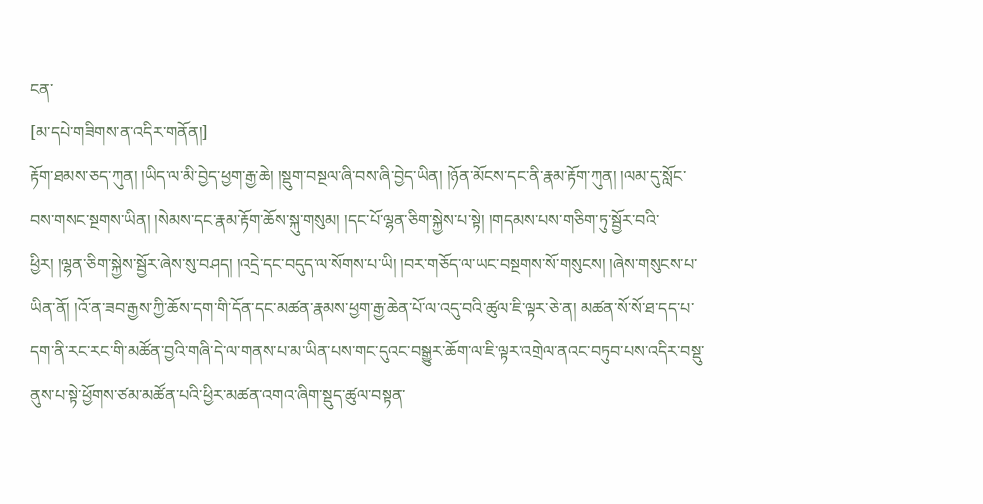ངན་
[མ་དཔེ་གཟིགས་ན་འདིར་གནོན།]
རྟོག་ཐམས་ཅད་ཀུན། །ཡིད་ལ་མི་བྱེད་ཕྱག་རྒྱ་ཆེ། །སྡུག་བསྔལ་ཞི་བས་ཞི་བྱེད་ཡིན། །ཉོན་མོངས་དང་ནི་རྣམ་རྟོག་ཀུན། །ལམ་དུ་སློང་བས་གསང་སྔགས་ཡིན། །སེམས་དང་རྣམ་རྟོག་ཆོས་སྐུ་གསུམ། །དང་པོ་ལྷན་ཅིག་སྐྱེས་པ་སྟེ། །གདམས་པས་གཅིག་ཏུ་སྦྱོར་བའི་ཕྱིར། །ལྷན་ཅིག་སྐྱེས་སྦྱོར་ཞེས་སུ་བཤད། །འདྲེ་དང་བདུད་ལ་སོགས་པ་ཡི། །བར་གཅོད་ལ་ཡང་བསྔགས་སོ་གསུངས། །ཞེས་གསུངས་པ་ཡིན་ནོ། །འོ་ན་ཟབ་རྒྱས་ཀྱི་ཆོས་དག་གི་དོན་དང་མཚན་རྣམས་ཕྱག་རྒྱ་ཆེན་པོ་ལ་འདུ་བའི་ཚུལ་ཇི་ལྟར་ཅེ་ན། མཚན་སོ་སོ་ཐ་དད་པ་དག་ནི་རང་རང་གི་མཚོན་བྱའི་གཞི་དེ་ལ་གནས་པ་མ་ཡིན་པས་གང་དུའང་བསྒྱུར་ཆོག་ལ་ཇི་ལྟར་འགྲེལ་ནའང་བཏུབ་པས་འདིར་བསྡུ་ནུས་པ་སྟེ་ཕྱོགས་ཙམ་མཚོན་པའི་ཕྱིར་མཚན་འགའ་ཞིག་སྡུད་ཚུལ་བསྟན་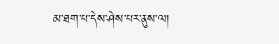མ་ཐག་པ་དེས་ཤེས་པར་ནུས་ལ།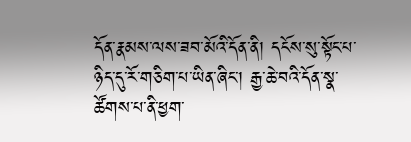དོན་རྣམས་ལས་ཟབ་མོའི་དོན་ནི། དངོས་སུ་སྟོང་པ་ཉིད་དུ་རོ་གཅིག་པ་ཡིན་ཞིང་། རྒྱ་ཆེ་བའི་དོན་སྣ་ཚོགས་པ་ནི་ཕྱག་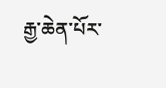རྒྱ་ཆེན་པོར་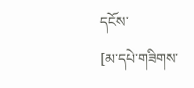དངོས་
[མ་དཔེ་གཟིགས་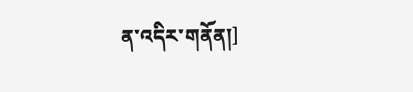ན་འདིར་གནོན།]